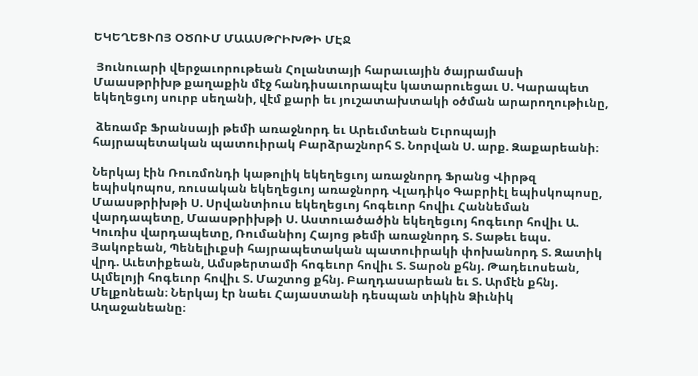ԵԿԵՂԵՑՒՈՅ ՕԾՈՒՄ ՄԱԱՍԹՐԻԽԹԻ ՄԷՋ

 Յունուարի վերջաւորութեան Հոլանտայի հարաւային ծայրամասի Մաասթրիխթ քաղաքին մէջ հանդիսաւորապէս կատարուեցաւ Ս. Կարապետ եկեղեցւոյ սուրբ սեղանի, վէմ քարի եւ յուշատախտակի օծման արարողութիւնը,

 ձեռամբ Ֆրանսայի թեմի առաջնորդ եւ Արեւմտեան Եւրոպայի հայրապետական պատուիրակ Բարձրաշնորհ Տ. Նորվան Ս. արք. Զաքարեանի։

Ներկայ էին Ռուռմոնդի կաթոլիկ եկեղեցւոյ առաջնորդ Ֆրանց Վիրթզ եպիսկոպոս, ռուսական եկեղեցւոյ առաջնորդ Վլադիկօ Գաբրիէլ եպիսկոպոսը, Մաասթրիխթի Ս. Սրվանտիուս եկեղեցւոյ հոգեւոր հովիւ Հաննեման վարդապետը, Մաասթրիխթի Ս. Աստուածածին եկեղեցւոյ հոգեւոր հովիւ Ա. Կուռիս վարդապետը, Ռումանիոյ Հայոց թեմի առաջնորդ Տ. Տաթեւ եպս. Յակոբեան, Պենելիւքսի հայրապետական պատուիրակի փոխանորդ Տ. Զատիկ վրդ. Աւետիքեան, Ամսթերտամի հոգեւոր հովիւ Տ. Տարօն քհնյ. Թադեւոսեան, Ալմելոյի հոգեւոր հովիւ Տ. Մաշտոց քհնյ. Բաղդասարեան եւ Տ. Արմէն քհնյ. Մելքոնեան։ Ներկայ էր նաեւ Հայաստանի դեսպան տիկին Ձիւնիկ Աղաջանեանը։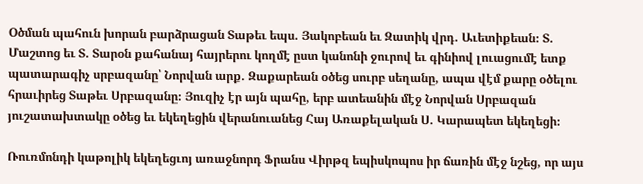Օծման պահուն խորան բարձրացան Տաթեւ եպս. Յակոբեան եւ Զատիկ վրդ. Աւետիքեան։ Տ. Մաշտոց եւ Տ. Տարօն քահանայ հայրերու կողմէ ըստ կանոնի ջուրով եւ գինիով լուացումէ ետք պատարագիչ սրբազանը՝ Նորվան արք. Զաքարեան օծեց սուրբ սեղանը, ապա վէմ քարը օծելու հրաւիրեց Տաթեւ Սրբազանը։ Յուզիչ էր այն պահը, երբ ատեանին մէջ Նորվան Սրբազան յուշատախտակը օծեց եւ եկեղեցին վերանուանեց Հայ Առաքելական Ս. Կարապետ եկեղեցի։

Ռուռմոնդի կաթոլիկ եկեղեցւոյ առաջնորդ Ֆրանս Վիրթզ եպիսկոպոս իր ճառին մէջ նշեց, որ այս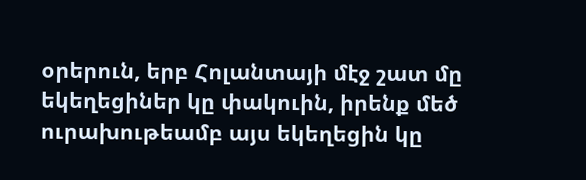օրերուն, երբ Հոլանտայի մէջ շատ մը եկեղեցիներ կը փակուին, իրենք մեծ ուրախութեամբ այս եկեղեցին կը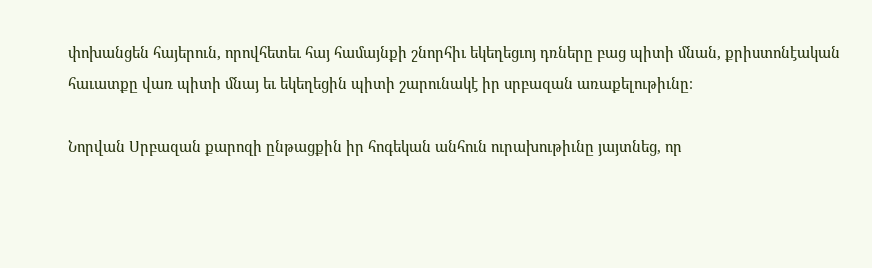փոխանցեն հայերուն, որովհետեւ հայ համայնքի շնորհիւ եկեղեցւոյ դռները բաց պիտի մնան, քրիստոնէական հաւատքը վառ պիտի մնայ եւ եկեղեցին պիտի շարունակէ իր սրբազան առաքելութիւնը։

Նորվան Սրբազան քարոզի ընթացքին իր հոգեկան անհուն ուրախութիւնը յայտնեց, որ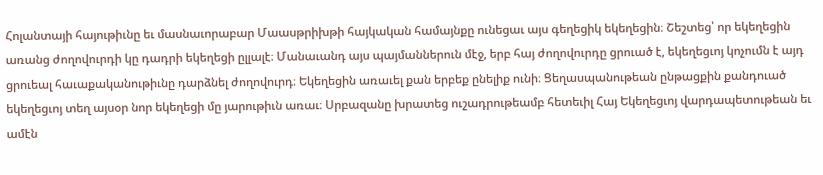Հոլանտայի հայութիւնը եւ մասնաւորաբար Մաասթրիխթի հայկական համայնքը ունեցաւ այս գեղեցիկ եկեղեցին։ Շեշտեց՝ որ եկեղեցին առանց ժողովուրդի կը դադրի եկեղեցի ըլլալէ։ Մանաւանդ այս պայմաններուն մէջ, երբ հայ ժողովուրդը ցրուած է, եկեղեցւոյ կոչումն է այդ ցրուեալ հաւաքականութիւնը դարձնել ժողովուրդ։ Եկեղեցին առաւել քան երբեք ընելիք ունի։ Ցեղասպանութեան ընթացքին քանդուած եկեղեցւոյ տեղ այսօր նոր եկեղեցի մը յարութիւն առաւ։ Սրբազանը խրատեց ուշադրութեամբ հետեւիլ Հայ Եկեղեցւոյ վարդապետութեան եւ ամէն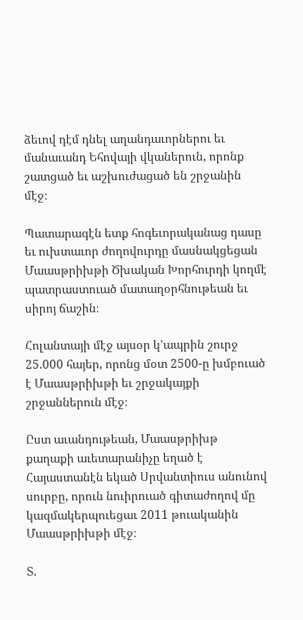ձեւով դէմ դնել աղանդաւորներու եւ մանաւանդ Եհովայի վկաներուն, որոնք շատցած եւ աշխուժացած են շրջանին մէջ։

Պատարագէն ետք հոգեւորականաց դասը եւ ուխտաւոր ժողովուրդը մասնակցեցան Մաասթրիխթի Ծխական Խորհուրդի կողմէ պատրաստուած մատաղօրհնութեան եւ սիրոյ ճաշին։

Հոլանտայի մէջ այսօր կ’ապրին շուրջ 25.000 հայեր, որոնց մօտ 2500-ը խմբուած է Մաասթրիխթի եւ շրջակայքի շրջաններուն մէջ։

Ըստ աւանդութեան, Մաասթրիխթ քաղաքի աւետարանիչը եղած է Հայաստանէն եկած Սրվանտիուս անունով սուրբը, որուն նուիրուած գիտաժողով մը կազմակերպուեցաւ 2011 թուականին Մաասթրիխթի մէջ։

Տ.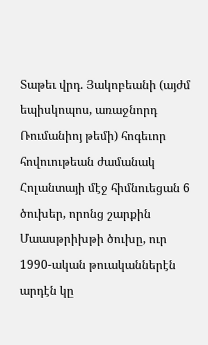Տաթեւ վրդ. Յակոբեանի (այժմ եպիսկոպոս, առաջնորդ Ռումանիոյ թեմի) հոգեւոր հովուութեան ժամանակ Հոլանտայի մէջ հիմնուեցան 6 ծուխեր, որոնց շարքին Մաասթրիխթի ծուխը, ուր 1990-ական թուականներէն արդէն կը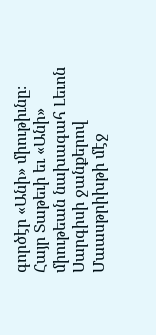գործէր «Անի» միութիւնը։ Հայր Տաթեւի եւ «Անի» միութեան նախագահ Լեւոն Սարգիսի ջանքերով Մաասթրիխթի մէջ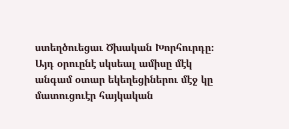ստեղծուեցաւ Ծխական Խորհուրդը։ Այդ օրուընէ սկսեալ ամիսը մէկ անգամ օտար եկեղեցիներու մէջ կը մատուցուէր հայկական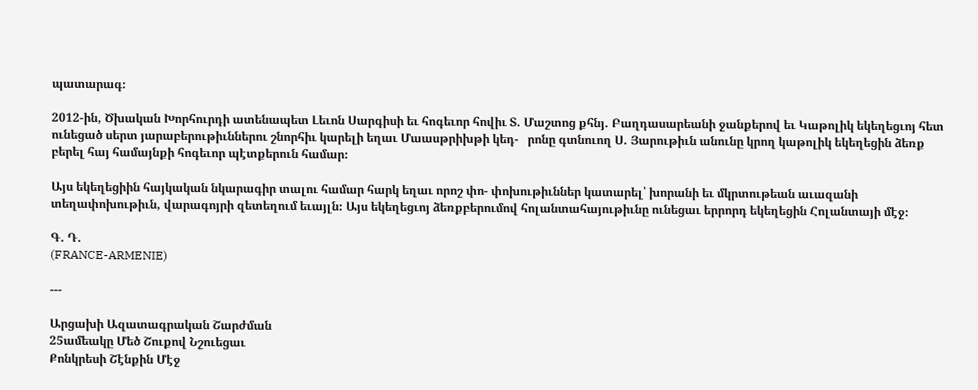պատարագ։

2012-ին, Ծխական Խորհուրդի ատենապետ Լեւոն Սարգիսի եւ հոգեւոր հովիւ Տ. Մաշտոց քհնյ. Բաղդասարեանի ջանքերով եւ Կաթոլիկ եկեղեցւոյ հետ ունեցած սերտ յարաբերութիւններու շնորհիւ կարելի եղաւ Մաասթրիխթի կեդ-   րոնը գտնուող Ս. Յարութիւն անունը կրող կաթոլիկ եկեղեցին ձեռք բերել հայ համայնքի հոգեւոր պէտքերուն համար։

Այս եկեղեցիին հայկական նկարագիր տալու համար հարկ եղաւ որոշ փո- փոխութիւններ կատարել՝ խորանի եւ մկրտութեան աւազանի տեղափոխութիւն, վարագոյրի զետեղում եւայլն։ Այս եկեղեցւոյ ձեռքբերումով հոլանտահայութիւնը ունեցաւ երրորդ եկեղեցին Հոլանտայի մէջ։

Գ. Դ.
(FRANCE-ARMENIE)

---

Արցախի Ազատագրական Շարժման
25ամեակը Մեծ Շուքով Նշուեցաւ
Քոնկրեսի Շէնքին Մէջ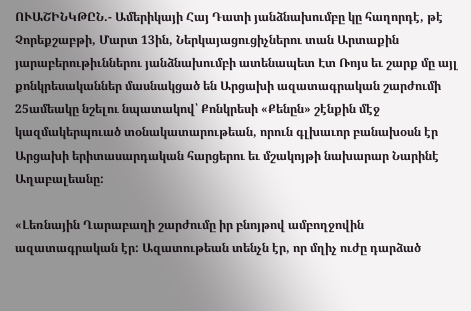ՈՒԱՇԻՆԿԹԸՆ.- Ամերիկայի Հայ Դատի յանձնախումբը կը հաղորդէ, թէ Չորեքշաբթի, Մարտ 13ին, Ներկայացուցիչներու տան Արտաքին յարաբերութիւններու յանձնախումբի ատենապետ Էտ Ռոյս եւ շարք մը այլ քոնկրեսականներ մասնակցած են Արցախի ազատագրական շարժումի 25ամեակը նշելու նպատակով՝ Քոնկրեսի «Քենըն» շէնքին մէջ կազմակերպուած տօնակատարութեան, որուն գլխաւոր բանախօսն էր Արցախի երիտասարդական հարցերու եւ մշակոյթի նախարար Նարինէ Աղաբալեանը:

«Լեռնային Ղարաբաղի շարժումը իր բնոյթով ամբողջովին ազատագրական էր: Ազատութեան տենչն էր, որ մղիչ ուժը դարձած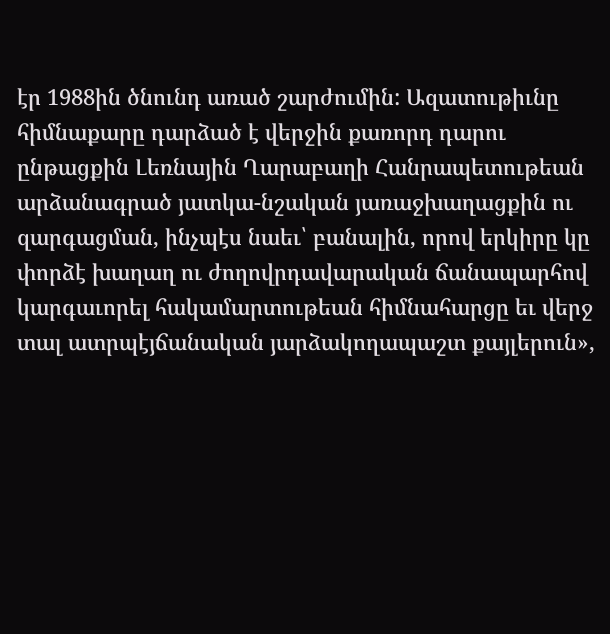էր 1988ին ծնունդ առած շարժումին: Ազատութիւնը հիմնաքարը դարձած է վերջին քառորդ դարու ընթացքին Լեռնային Ղարաբաղի Հանրապետութեան արձանագրած յատկա-նշական յառաջխաղացքին ու զարգացման, ինչպէս նաեւ՝ բանալին, որով երկիրը կը փորձէ խաղաղ ու ժողովրդավարական ճանապարհով կարգաւորել հակամարտութեան հիմնահարցը եւ վերջ տալ ատրպէյճանական յարձակողապաշտ քայլերուն»,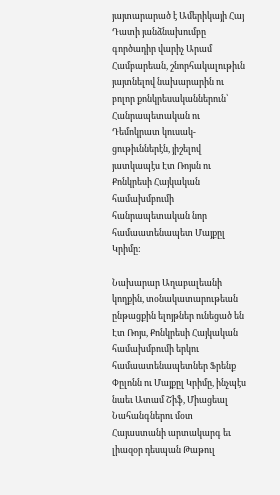յայտարարած է Ամերիկայի Հայ Դատի յանձնախումբը գործադիր վարիչ Արամ Համբարեան, շնորհակալութիւն յայտնելով նախարարին ու բոլոր քոնկրեսականներուն՝ Հանրապետական ու Դեմոկրատ կուսակ- ցութիւններէն, յիշելով յատկապէս Էտ Ռոյսն ու Քոնկրեսի Հայկական համախմբումի հանրապետական նոր համաատենապետ Մայքըլ Կրիմը:

Նախարար Աղաբալեանի կողքին, տօնակատարութեան ընթացքին ելոյթներ ունեցած են Էտ Ռոյս, Քոնկրեսի Հայկական համախմբումի երկու համաատենապետներ Ֆրենք Փըլոնն ու Մայքըլ Կրիմը, ինչպէս նաեւ Ատամ Շիֆ, Միացեալ Նահանգներու մօտ Հայաստանի արտակարգ եւ լիազօր դեսպան Թաթուլ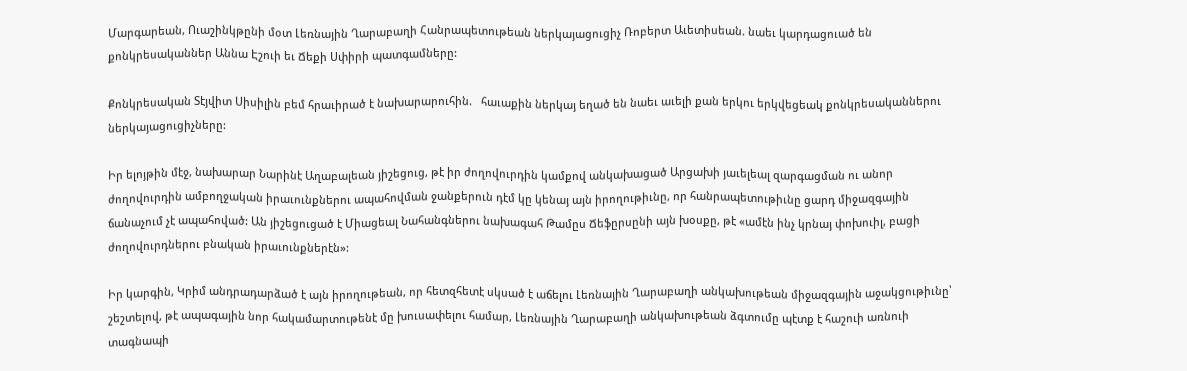Մարգարեան, Ուաշինկթընի մօտ Լեռնային Ղարաբաղի Հանրապետութեան ներկայացուցիչ Ռոբերտ Աւետիսեան. նաեւ կարդացուած են քոնկրեսականներ Աննա Էշուի եւ Ճեքի Սփիրի պատգամները:

Քոնկրեսական Տէյվիտ Սիսիլին բեմ հրաւիրած է նախարարուհին.   հաւաքին ներկայ եղած են նաեւ աւելի քան երկու երկվեցեակ քոնկրեսականներու ներկայացուցիչները:

Իր ելոյթին մէջ, նախարար Նարինէ Աղաբալեան յիշեցուց, թէ իր ժողովուրդին կամքով անկախացած Արցախի յաւելեալ զարգացման ու անոր ժողովուրդին ամբողջական իրաւունքներու ապահովման ջանքերուն դէմ կը կենայ այն իրողութիւնը, որ հանրապետութիւնը ցարդ միջազգային ճանաչում չէ ապահոված: Ան յիշեցուցած է Միացեալ Նահանգներու նախագահ Թամըս Ճեֆըրսընի այն խօսքը, թէ «ամէն ինչ կրնայ փոխուիլ, բացի ժողովուրդներու բնական իրաւունքներէն»:

Իր կարգին, Կրիմ անդրադարձած է այն իրողութեան, որ հետզհետէ սկսած է աճելու Լեռնային Ղարաբաղի անկախութեան միջազգային աջակցութիւնը՝ շեշտելով, թէ ապագային նոր հակամարտութենէ մը խուսափելու համար, Լեռնային Ղարաբաղի անկախութեան ձգտումը պէտք է հաշուի առնուի տագնապի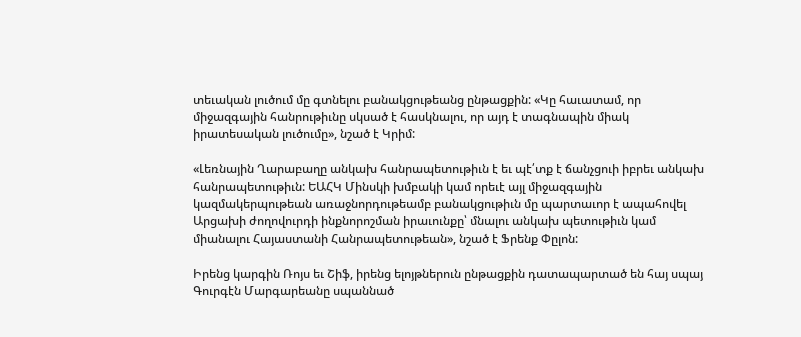տեւական լուծում մը գտնելու բանակցութեանց ընթացքին: «Կը հաւատամ, որ միջազգային հանրութիւնը սկսած է հասկնալու, որ այդ է տագնապին միակ իրատեսական լուծումը», նշած է Կրիմ:

«Լեռնային Ղարաբաղը անկախ հանրապետութիւն է եւ պէ՛տք է ճանչցուի իբրեւ անկախ հանրապետութիւն: ԵԱՀԿ Մինսկի խմբակի կամ որեւէ այլ միջազգային կազմակերպութեան առաջնորդութեամբ բանակցութիւն մը պարտաւոր է ապահովել Արցախի ժողովուրդի ինքնորոշման իրաւունքը՝ մնալու անկախ պետութիւն կամ միանալու Հայաստանի Հանրապետութեան», նշած է Ֆրենք Փըլոն:

Իրենց կարգին Ռոյս եւ Շիֆ, իրենց ելոյթներուն ընթացքին դատապարտած են հայ սպայ Գուրգէն Մարգարեանը սպաննած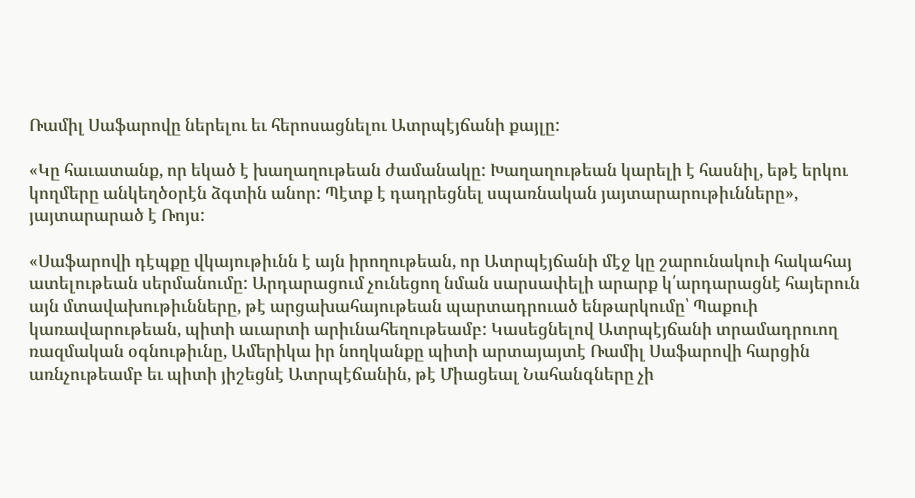Ռամիլ Սաֆարովը ներելու եւ հերոսացնելու Ատրպէյճանի քայլը:

«Կը հաւատանք, որ եկած է խաղաղութեան ժամանակը: Խաղաղութեան կարելի է հասնիլ, եթէ երկու կողմերը անկեղծօրէն ձգտին անոր: Պէտք է դադրեցնել սպառնական յայտարարութիւնները», յայտարարած է Ռոյս:

«Սաֆարովի դէպքը վկայութիւնն է այն իրողութեան, որ Ատրպէյճանի մէջ կը շարունակուի հակահայ ատելութեան սերմանումը: Արդարացում չունեցող նման սարսափելի արարք կ՛արդարացնէ հայերուն այն մտավախութիւնները, թէ արցախահայութեան պարտադրուած ենթարկումը՝ Պաքուի կառավարութեան, պիտի աւարտի արիւնահեղութեամբ: Կասեցնելով Ատրպէյճանի տրամադրուող ռազմական օգնութիւնը, Ամերիկա իր նողկանքը պիտի արտայայտէ Ռամիլ Սաֆարովի հարցին առնչութեամբ եւ պիտի յիշեցնէ Ատրպէճանին, թէ Միացեալ Նահանգները չի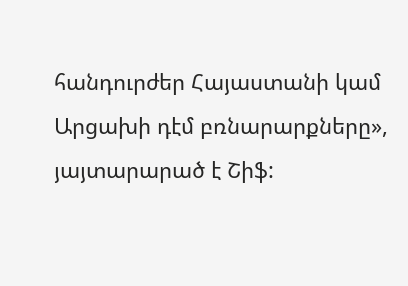հանդուրժեր Հայաստանի կամ Արցախի դէմ բռնարարքները», յայտարարած է Շիֆ: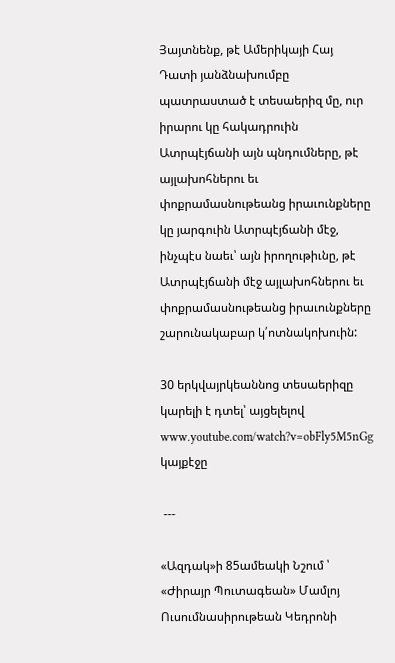Յայտնենք, թէ Ամերիկայի Հայ Դատի յանձնախումբը պատրաստած է տեսաերիզ մը, ուր իրարու կը հակադրուին Ատրպէյճանի այն պնդումները, թէ այլախոհներու եւ փոքրամասնութեանց իրաւունքները կը յարգուին Ատրպէյճանի մէջ, ինչպէս նաեւ՝ այն իրողութիւնը, թէ Ատրպէյճանի մէջ այլախոհներու եւ փոքրամասնութեանց իրաւունքները շարունակաբար կ՛ոտնակոխուին:

30 երկվայրկեաննոց տեսաերիզը կարելի է դտել՝ այցելելով
www.youtube.com/watch?v=obFly5M5nGg
կայքէջը

 ---

«Ազդակ»ի 85ամեակի Նշում ՝
«Ժիրայր Պուտագեան» Մամլոյ Ուսումնասիրութեան Կեդրոնի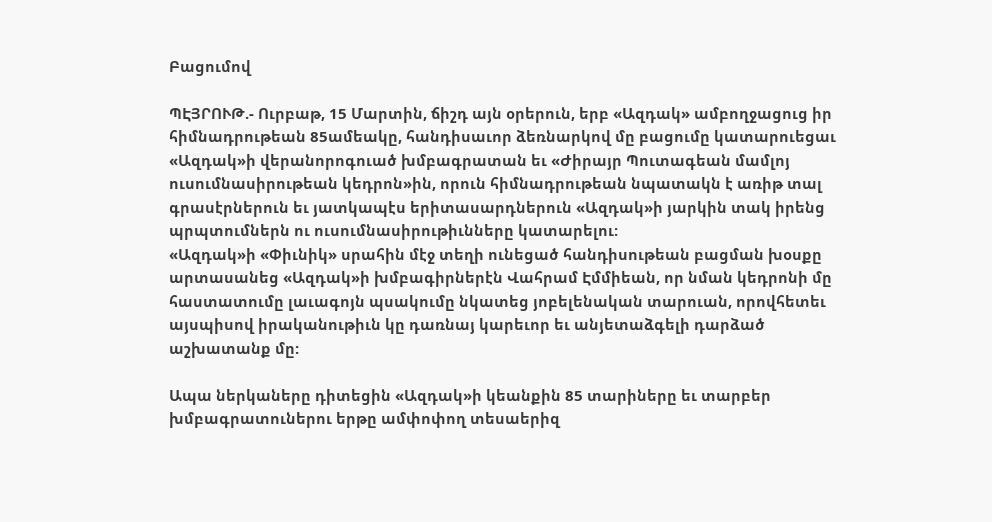Բացումով

ՊԷՅՐՈՒԹ.- Ուրբաթ, 15 Մարտին, ճիշդ այն օրերուն, երբ «Ազդակ» ամբողջացուց իր հիմնադրութեան 85ամեակը, հանդիսաւոր ձեռնարկով մը բացումը կատարուեցաւ «Ազդակ»ի վերանորոգուած խմբագրատան եւ «Ժիրայր Պուտագեան մամլոյ ուսումնասիրութեան կեդրոն»ին, որուն հիմնադրութեան նպատակն է առիթ տալ գրասէրներուն եւ յատկապէս երիտասարդներուն «Ազդակ»ի յարկին տակ իրենց պրպտումներն ու ուսումնասիրութիւնները կատարելու:
«Ազդակ»ի «Փիւնիկ» սրահին մէջ տեղի ունեցած հանդիսութեան բացման խօսքը արտասանեց «Ազդակ»ի խմբագիրներէն Վահրամ Էմմիեան, որ նման կեդրոնի մը հաստատումը լաւագոյն պսակումը նկատեց յոբելենական տարուան, որովհետեւ այսպիսով իրականութիւն կը դառնայ կարեւոր եւ անյետաձգելի դարձած աշխատանք մը:

Ապա ներկաները դիտեցին «Ազդակ»ի կեանքին 85 տարիները եւ տարբեր խմբագրատուներու երթը ամփոփող տեսաերիզ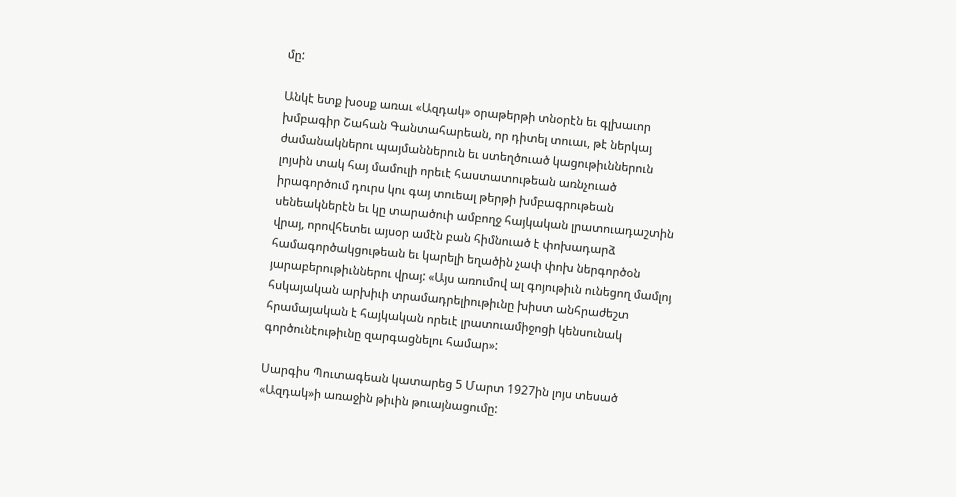մը:

Անկէ ետք խօսք առաւ «Ազդակ» օրաթերթի տնօրէն եւ գլխաւոր խմբագիր Շահան Գանտահարեան, որ դիտել տուաւ, թէ ներկայ ժամանակներու պայմաններուն եւ ստեղծուած կացութիւններուն լոյսին տակ հայ մամուլի որեւէ հաստատութեան առնչուած իրագործում դուրս կու գայ տուեալ թերթի խմբագրութեան սենեակներէն եւ կը տարածուի ամբողջ հայկական լրատուադաշտին վրայ, որովհետեւ այսօր ամէն բան հիմնուած է փոխադարձ համագործակցութեան եւ կարելի եղածին չափ փոխ ներգործօն յարաբերութիւններու վրայ: «Այս առումով ալ գոյութիւն ունեցող մամլոյ հսկայական արխիւի տրամադրելիութիւնը խիստ անհրաժեշտ հրամայական է հայկական որեւէ լրատուամիջոցի կենսունակ գործունէութիւնը զարգացնելու համար»:

Սարգիս Պուտագեան կատարեց 5 Մարտ 1927ին լոյս տեսած «Ազդակ»ի առաջին թիւին թուայնացումը: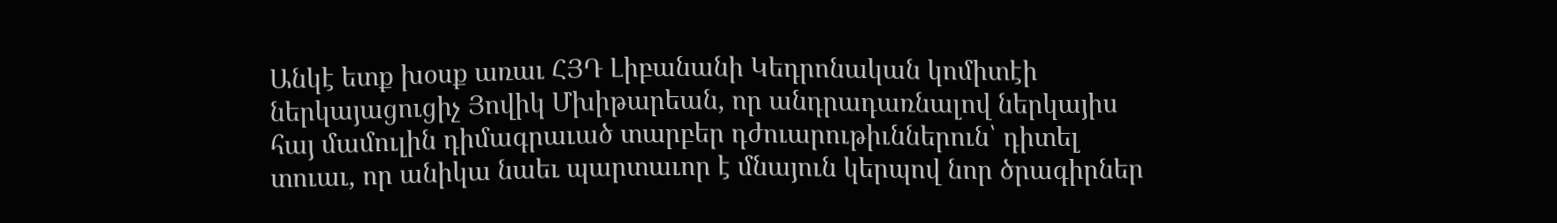Անկէ ետք խօսք առաւ ՀՅԴ Լիբանանի Կեդրոնական կոմիտէի ներկայացուցիչ Յովիկ Մխիթարեան, որ անդրադառնալով ներկայիս հայ մամուլին դիմագրաւած տարբեր դժուարութիւններուն՝ դիտել տուաւ, որ անիկա նաեւ պարտաւոր է մնայուն կերպով նոր ծրագիրներ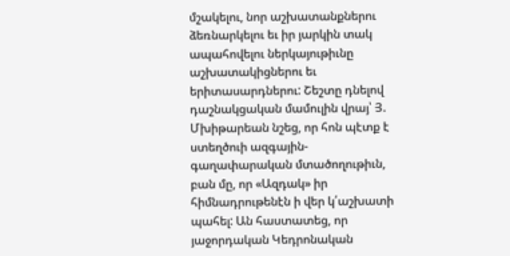մշակելու, նոր աշխատանքներու ձեռնարկելու եւ իր յարկին տակ ապահովելու ներկայութիւնը աշխատակիցներու եւ երիտասարդներու: Շեշտը դնելով դաշնակցական մամուլին վրայ՝ Յ. Մխիթարեան նշեց, որ հոն պէտք է ստեղծուի ազգային-գաղափարական մտածողութիւն, բան մը, որ «Ազդակ» իր հիմնադրութենէն ի վեր կ՛աշխատի պահել: Ան հաստատեց, որ յաջորդական Կեդրոնական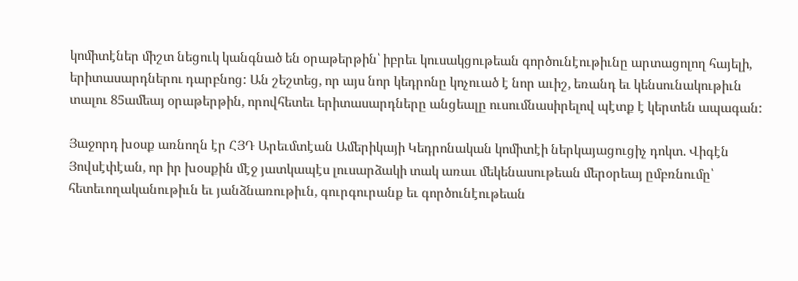կոմիտէներ միշտ նեցուկ կանգնած են օրաթերթին՝ իբրեւ կուսակցութեան գործունէութիւնը արտացոլող հայելի, երիտասարդներու դարբնոց: Ան շեշտեց, որ այս նոր կեդրոնը կոչուած է նոր աւիշ, եռանդ եւ կենսունակութիւն տալու 85ամեայ օրաթերթին, որովհետեւ երիտասարդները անցեալը ուսումնասիրելով պէտք է կերտեն ապագան:

Յաջորդ խօսք առնողն էր ՀՅԴ Արեւմտէան Ամերիկայի Կեդրոնական կոմիտէի ներկայացուցիչ դոկտ. Վիգէն Յովսէփէան, որ իր խօսքին մէջ յատկապէս լուսարձակի տակ առաւ մեկենասութեան մերօրեայ ըմբռնումը՝ հետեւողականութիւն եւ յանձնառութիւն, գուրգուրանք եւ գործունէութեան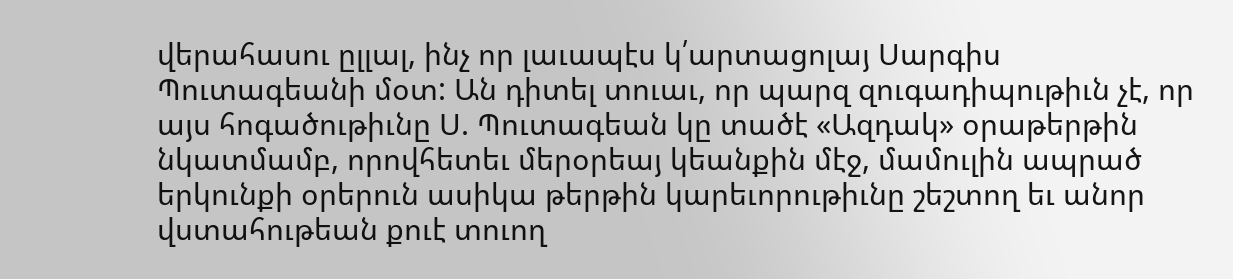վերահասու ըլլալ, ինչ որ լաւապէս կ՛արտացոլայ Սարգիս Պուտագեանի մօտ: Ան դիտել տուաւ, որ պարզ զուգադիպութիւն չէ, որ այս հոգածութիւնը Ս. Պուտագեան կը տածէ «Ազդակ» օրաթերթին նկատմամբ, որովհետեւ մերօրեայ կեանքին մէջ, մամուլին ապրած երկունքի օրերուն ասիկա թերթին կարեւորութիւնը շեշտող եւ անոր վստահութեան քուէ տուող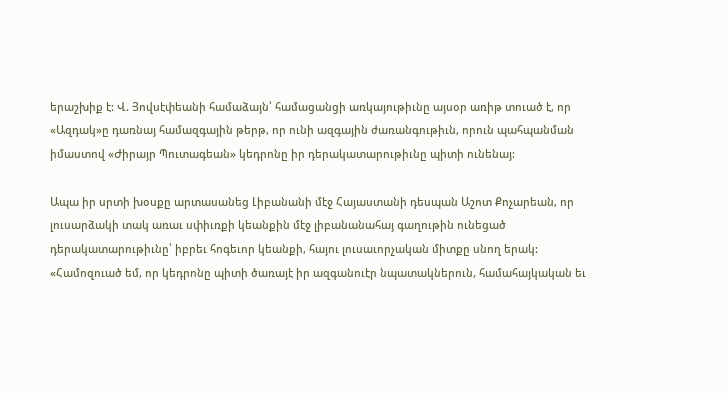երաշխիք է: Վ. Յովսէփեանի համաձայն՝ համացանցի առկայութիւնը այսօր առիթ տուած է, որ «Ազդակ»ը դառնայ համազգային թերթ, որ ունի ազգային ժառանգութիւն, որուն պահպանման իմաստով «Ժիրայր Պուտագեան» կեդրոնը իր դերակատարութիւնը պիտի ունենայ:

Ապա իր սրտի խօսքը արտասանեց Լիբանանի մէջ Հայաստանի դեսպան Աշոտ Քոչարեան, որ լուսարձակի տակ առաւ սփիւռքի կեանքին մէջ լիբանանահայ գաղութին ունեցած դերակատարութիւնը՝ իբրեւ հոգեւոր կեանքի, հայու լուսաւորչական միտքը սնող երակ: «Համոզուած եմ, որ կեդրոնը պիտի ծառայէ իր ազգանուէր նպատակներուն, համահայկական եւ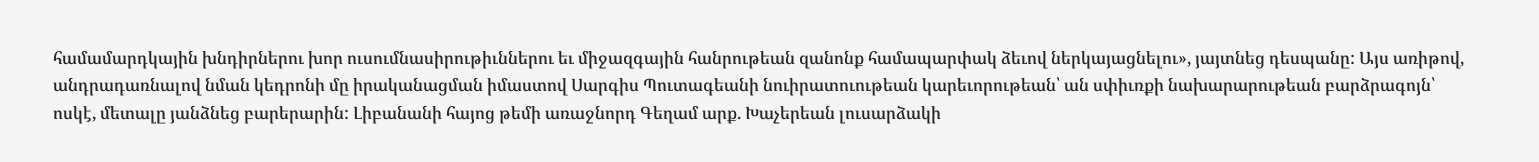համամարդկային խնդիրներու խոր ուսումնասիրութիւններու եւ միջազգային հանրութեան զանոնք համապարփակ ձեւով ներկայացնելու», յայտնեց դեսպանը: Այս առիթով, անդրադառնալով նման կեդրոնի մը իրականացման իմաստով Սարգիս Պուտագեանի նուիրատուութեան կարեւորութեան՝ ան սփիւռքի նախարարութեան բարձրագոյն՝ ոսկէ, մետալը յանձնեց բարերարին: Լիբանանի հայոց թեմի առաջնորդ Գեղամ արք. Խաչերեան լուսարձակի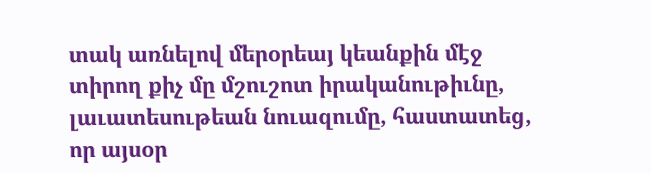տակ առնելով մերօրեայ կեանքին մէջ տիրող քիչ մը մշուշոտ իրականութիւնը, լաւատեսութեան նուազումը, հաստատեց, որ այսօր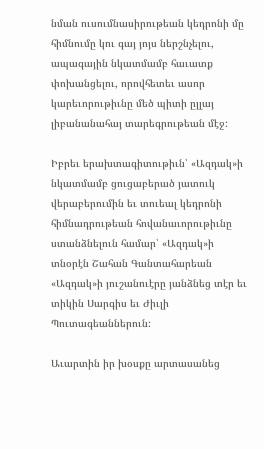նման ուսումնասիրութեան կեդրոնի մը հիմնումը կու գայ յոյս ներշնչելու, ապագային նկատմամբ հաւատք փոխանցելու, որովհետեւ ասոր կարեւորութիւնը մեծ պիտի ըլլայ լիբանանահայ տարեգրութեան մէջ:

Իբրեւ երախտագիտութիւն՝ «Ազդակ»ի նկատմամբ ցուցաբերած յատուկ վերաբերումին եւ տուեալ կեդրոնի հիմնադրութեան հովանաւորութիւնը ստանձնելուն համար՝ «Ազդակ»ի տնօրէն Շահան Գանտահարեան «Ազդակ»ի յուշանուէրը յանձնեց տէր եւ տիկին Սարգիս եւ Ժիւլի Պուտագեաններուն:

Աւարտին իր խօսքը արտասանեց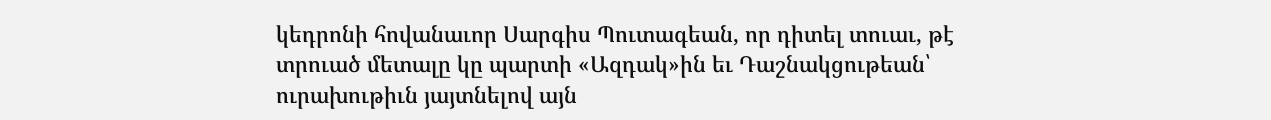կեդրոնի հովանաւոր Սարգիս Պուտագեան, որ դիտել տուաւ, թէ տրուած մետալը կը պարտի «Ազդակ»ին եւ Դաշնակցութեան՝ ուրախութիւն յայտնելով այն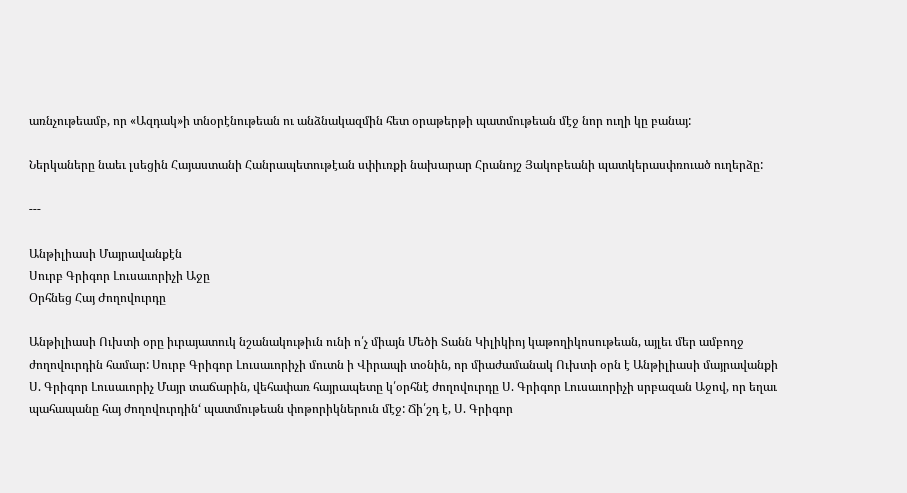առնչութեամբ, որ «Ազդակ»ի տնօրէնութեան ու անձնակազմին հետ օրաթերթի պատմութեան մէջ նոր ուղի կը բանայ:

Ներկաները նաեւ լսեցին Հայաստանի Հանրապետութէան սփիւռքի նախարար Հրանոյշ Յակոբեանի պատկերասփռուած ուղերձը:

---

Անթիլիասի Մայրավանքէն
Սուրբ Գրիգոր Լուսաւորիչի Աջը
Օրհնեց Հայ Ժողովուրդը

Անթիլիասի Ուխտի օրը իւրայատուկ նշանակութիւն ունի ո՛չ միայն Մեծի Տանն Կիլիկիոյ կաթողիկոսութեան, այլեւ մեր ամբողջ ժողովուրդին համար: Սուրբ Գրիգոր Լուսաւորիչի մուտն ի Վիրապի տօնին, որ միաժամանակ Ուխտի օրն է Անթիլիասի մայրավանքի Ս. Գրիգոր Լուսաւորիչ Մայր տաճարին, վեհափառ հայրապետը կ՛օրհնէ ժողովուրդը Ս. Գրիգոր Լուսաւորիչի սրբազան Աջով, որ եղաւ պահապանը հայ ժողովուրդին‘ պատմութեան փոթորիկներուն մէջ: Ճի՛շդ է, Ս. Գրիգոր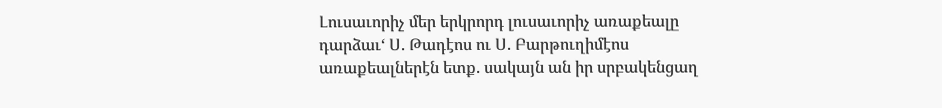Լուսաւորիչ մեր երկրորդ լուսաւորիչ առաքեալը դարձաւ‘ Ս. Թադէոս ու Ս. Բարթուղիմէոս առաքեալներէն ետք. սակայն ան իր սրբակենցաղ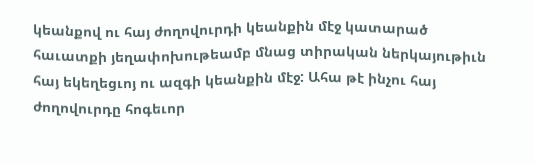կեանքով ու հայ ժողովուրդի կեանքին մէջ կատարած հաւատքի յեղափոխութեամբ մնաց տիրական ներկայութիւն հայ եկեղեցւոյ ու ազգի կեանքին մէջ: Ահա թէ ինչու հայ ժողովուրդը հոգեւոր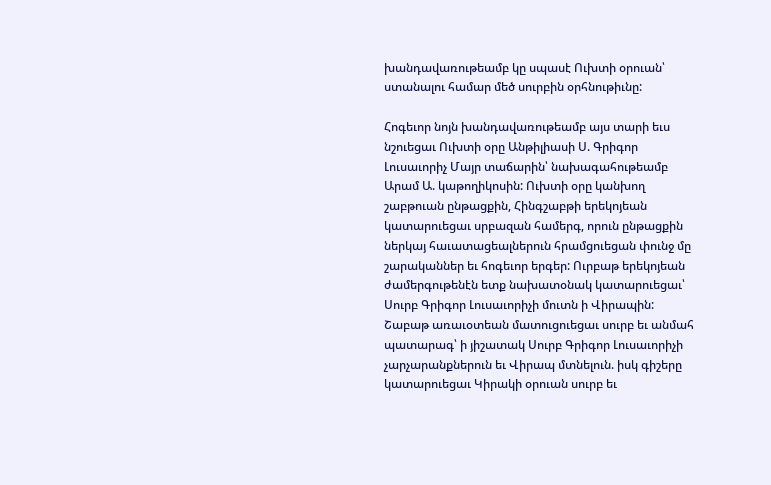խանդավառութեամբ կը սպասէ Ուխտի օրուան՝ ստանալու համար մեծ սուրբին օրհնութիւնը:

Հոգեւոր նոյն խանդավառութեամբ այս տարի եւս նշուեցաւ Ուխտի օրը Անթիլիասի Ս. Գրիգոր Լուսաւորիչ Մայր տաճարին՝ նախագահութեամբ Արամ Ա. կաթողիկոսին: Ուխտի օրը կանխող շաբթուան ընթացքին, Հինգշաբթի երեկոյեան կատարուեցաւ սրբազան համերգ, որուն ընթացքին ներկայ հաւատացեալներուն հրամցուեցան փունջ մը շարականներ եւ հոգեւոր երգեր: Ուրբաթ երեկոյեան ժամերգութենէն ետք նախատօնակ կատարուեցաւ՝ Սուրբ Գրիգոր Լուսաւորիչի մուտն ի Վիրապին: Շաբաթ առաւօտեան մատուցուեցաւ սուրբ եւ անմահ պատարագ՝ ի յիշատակ Սուրբ Գրիգոր Լուսաւորիչի չարչարանքներուն եւ Վիրապ մտնելուն. իսկ գիշերը կատարուեցաւ Կիրակի օրուան սուրբ եւ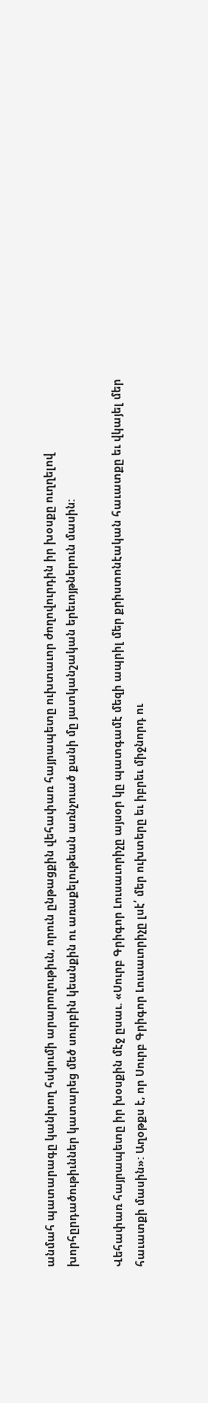անմահ պատարագը կանխող հսկումի արարողութիւն, որուն ընթացքին վեհափառ հայրապետը ուխտաւոր ժողովուրդին իր խօսքը ուղղելով խորհըրդածութիւններ կատարեց մեծ սուրբին կեանքին ու առաքելութեան առնչուած քանի մը յատկանշական երեւոյթներուն մասին:

Վեհափառ հայրապետը իր խօսքին մէջ ըսաւ. «Սուրբ Գրիգոր Լուսաւորիչը այսօր կը պատգամէ մեզի ապրիլ մեր քրիստոնէական հաւատքը եւ վկայել մեր հաւատքի մասին»: Աղօթքս է, որ Սուրբ Գրիգոր Լուսաւորիչը լսէ՛ մեր ուխտերը եւ իբրեւ միջնորդ ու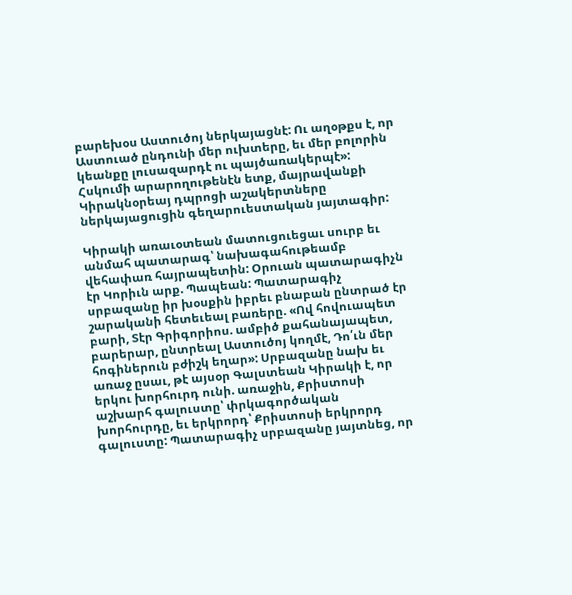բարեխօս Աստուծոյ ներկայացնէ: Ու աղօթքս է, որ Աստուած ընդունի մեր ուխտերը, եւ մեր բոլորին կեանքը լուսազարդէ ու պայծառակերպէ»: Հսկումի արարողութենէն ետք, մայրավանքի Կիրակնօրեայ դպրոցի աշակերտները ներկայացուցին գեղարուեստական յայտագիր:

Կիրակի առաւօտեան մատուցուեցաւ սուրբ եւ անմահ պատարագ՝ նախագահութեամբ վեհափառ հայրապետին: Օրուան պատարագիչն էր Կորիւն արք. Պապեան: Պատարագիչ սրբազանը իր խօսքին իբրեւ բնաբան ընտրած էր շարականի հետեւեալ բառերը. «Ով հովուապետ բարի, Տէր Գրիգորիոս. ամբիծ քահանայապետ, բարերար, ընտրեալ Աստուծոյ կողմէ, Դո՛ւն մեր հոգիներուն բժիշկ եղար»: Սրբազանը նախ եւ առաջ ըսաւ, թէ այսօր Գալստեան Կիրակի է, որ երկու խորհուրդ ունի. առաջին, Քրիստոսի աշխարհ գալուստը՝ փրկագործական խորհուրդը, եւ երկրորդ՝ Քրիստոսի երկրորդ գալուստը: Պատարագիչ սրբազանը յայտնեց, որ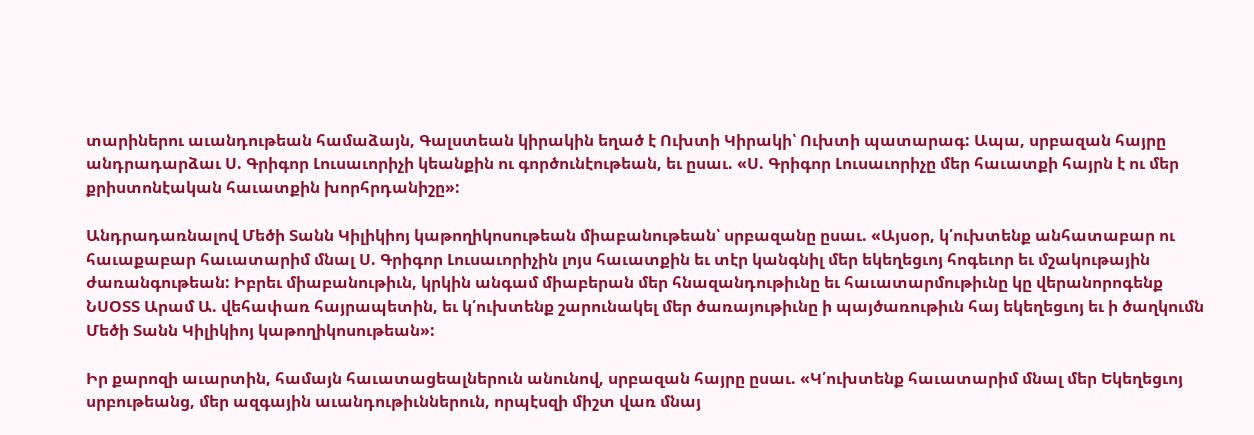տարիներու աւանդութեան համաձայն, Գալստեան կիրակին եղած է Ուխտի Կիրակի՝ Ուխտի պատարագ: Ապա, սրբազան հայրը անդրադարձաւ Ս. Գրիգոր Լուսաւորիչի կեանքին ու գործունէութեան, եւ ըսաւ. «Ս. Գրիգոր Լուսաւորիչը մեր հաւատքի հայրն է ու մեր քրիստոնէական հաւատքին խորհրդանիշը»:

Անդրադառնալով Մեծի Տանն Կիլիկիոյ կաթողիկոսութեան միաբանութեան՝ սրբազանը ըսաւ. «Այսօր, կ՛ուխտենք անհատաբար ու հաւաքաբար հաւատարիմ մնալ Ս. Գրիգոր Լուսաւորիչին լոյս հաւատքին եւ տէր կանգնիլ մեր եկեղեցւոյ հոգեւոր եւ մշակութային ժառանգութեան: Իբրեւ միաբանութիւն, կրկին անգամ միաբերան մեր հնազանդութիւնը եւ հաւատարմութիւնը կը վերանորոգենք ՆՍՕՏՏ Արամ Ա. վեհափառ հայրապետին, եւ կ՛ուխտենք շարունակել մեր ծառայութիւնը ի պայծառութիւն հայ եկեղեցւոյ եւ ի ծաղկումն Մեծի Տանն Կիլիկիոյ կաթողիկոսութեան»:

Իր քարոզի աւարտին, համայն հաւատացեալներուն անունով, սրբազան հայրը ըսաւ. «Կ՛ուխտենք հաւատարիմ մնալ մեր Եկեղեցւոյ սրբութեանց, մեր ազգային աւանդութիւններուն, որպէսզի միշտ վառ մնայ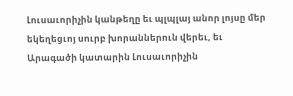Լուսաւորիչին կանթեղը եւ պլպլայ անոր լոյսը մեր եկեղեցւոյ սուրբ խորաններուն վերեւ, եւ Արագածի կատարին Լուսաւորիչին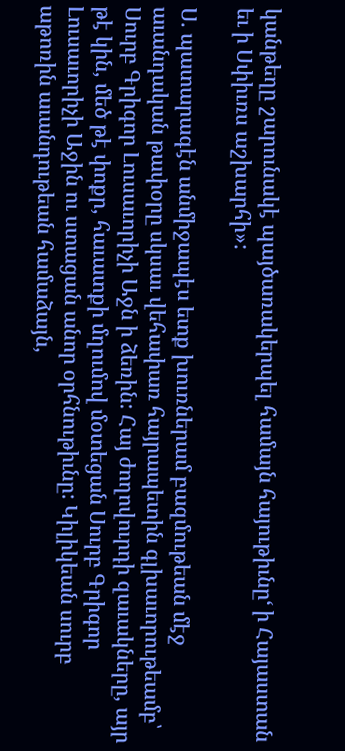կանթեղը շարունակէ պայծառակերպել համայն հայութիւնը‘ ի Հայաստան եւ ի Սփիւռս աշխարհի»:

Ս. պատարագէն անմիջապէս ետք խուռներամ բազմութեան մէջ աւանդական թափօրը սկսաւ վեհափառ հայրապետին գլխաւորութեամբ՝ Սուրբ Գրիգոր Լուսաւորիչի Աջն ի ձեռին: Հայ ժողովուրդի զաւակները, այր թէ կին, մեծ թէ փոքր, հաւատքի մղումով մօտեցան Սուրբ Գրիգոր Լուսաւորիչի Աջին ու ստացան անոր օրհնութիւնը: Կիլիկեան սուրբ աթոռին աւանդութեան համաձայն,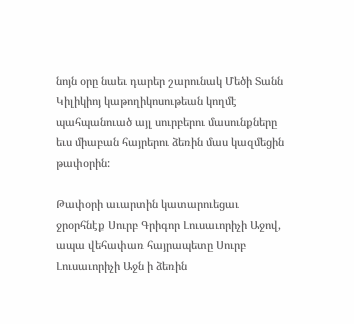նոյն օրը նաեւ դարեր շարունակ Մեծի Տանն Կիլիկիոյ կաթողիկոսութեան կողմէ պահպանուած այլ սուրբերու մասունքները եւս միաբան հայրերու ձեռին մաս կազմեցին թափօրին:

Թափօրի աւարտին կատարուեցաւ ջրօրհնէք Սուրբ Գրիգոր Լուսաւորիչի Աջով, ապա վեհափառ հայրապետը Սուրբ Լուսաւորիչի Աջն ի ձեռին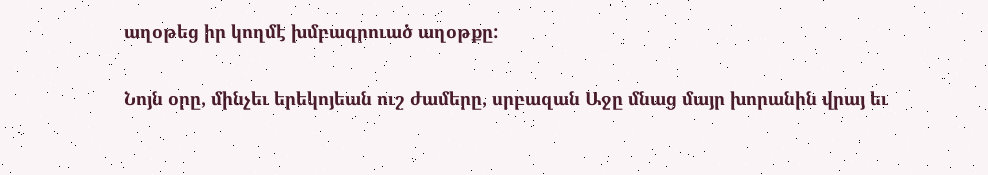աղօթեց իր կողմէ խմբագրուած աղօթքը:

Նոյն օրը, մինչեւ երեկոյեան ուշ ժամերը, սրբազան Աջը մնաց մայր խորանին վրայ եւ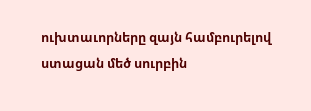ուխտաւորները զայն համբուրելով ստացան մեծ սուրբին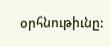օրհնութիւնը: